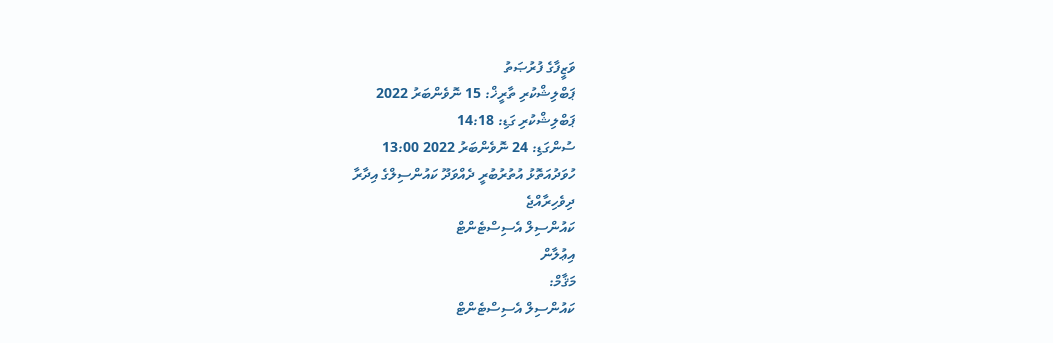ވަޒީފާގެ ފުރުޞަތު
ޕަބްލިޝްކުރި ތާރީޚް: 15 ނޮވެންބަރު 2022
ޕަބްލިޝްކުރި ގަޑި: 14:18
ސުންގަޑި: 24 ނޮވެންބަރު 2022 13:00
ހުވަދުއަތޮޅު އުތުރުބުރީ ދެއްވަދޫ ކައުންސިލްގެ އިދާރާ
ދިވެހިރާއްޖެ
ކައުންސިލް އެސިސްޓެންޓް
އިޢުލާން
މަޤާމް:
ކައުންސިލް އެސިސްޓެންޓް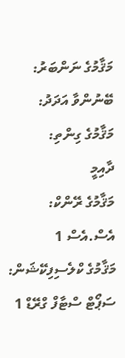މަޤާމުގެ ނަންބަރު:
ބޭނުންވާ އަދަދު:
މަޤާމުގެ ގިންތި:
ދާއިމީ
މަޤާމުގެ ރޭންކް:
އެސް.އެސް 1
މަޤާމުގެ ކްލެސިފިކޭޝަން:
ސަޕޯޓް ސްޓާފް ގްރޭޑް 1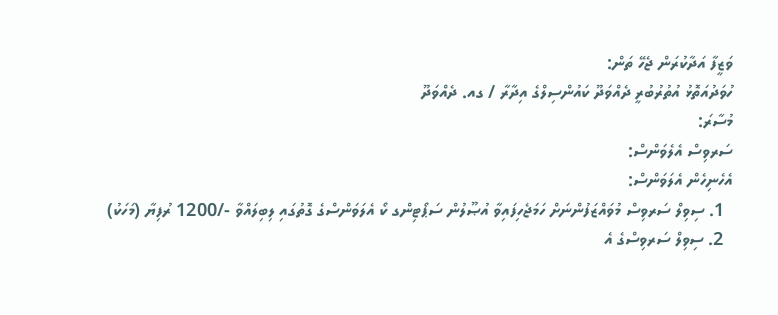ވަޒީފާ އަދާކުރަން ޖެހޭ ތަން:
ހުވަދުއަތޮޅު އުތުރުބުރީ ދެއްވަދޫ ކައުންސިލްގެ އިދާރާ / ގއ. ދެއްވަދޫ
މުސާރަ:
ސަރވިސް އެލެވަންސް:
އެހެނިހެން އެލަވަންސް:
  1. ސިވިލް ސަރވިސް މުވައްޒަފުންނަށް ހަމަޖެހިފައިވާ އުޞޫލުން ސަޕޯޓިންގ ކޯ އެލަވަންސްގެ ގޮތުގައި ލިބިލައްވާ -/1200 ރުފިޔާ (މަހަކު)
  2. ސިވިލް ސަރވިސްގެ އެ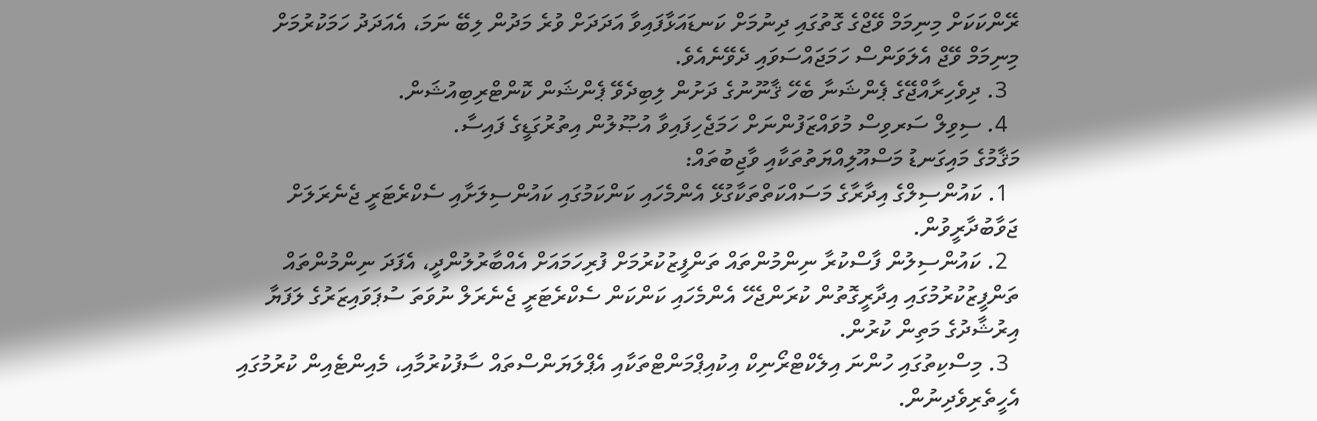ރޭންކަކަށް މިނިމަމް ވޭޖްގެ ގޮތުގައި ދިނުމަށް ކަނޑައަޅާފައިވާ އަދަދަށް ވުރެ މަދުން ލިބޭ ނަމަ، އެއަދަދު ހަމަކުރުމަށް މިނިމަމް ވޭޖް އެލަވަންސް ހަމަޖައްސަވައި ދެވޭނެއެވެ.
  3. ދިވެހިރާއްޖޭގެ ޕެންޝަނާ ބެހޭ ޤާނޫނުގެ ދަށުން ލިބިދެވޭ ޕެންޝަން ކޮންޓްރިބިއުޝަން.
  4. ސިވިލް ސަރވިސް މުވައްޒަފުންނަށް ހަމަޖެހިފައިވާ އުޞޫލުން އިތުރުގަޑީގެ ފައިސާ.
މަޤާމުގެ މައިގަނޑު މަސްއޫލިއްޔަތުތަކާއި ވާޖިބުތައް:
  1. ކައުންސިލްގެ އިދާރާގެ މަސައްކަތްތަކާގުޅޭ އެންމެހައި ކަންކަމުގައި ކައުންސިލަށާއި ސެކްރެޓަރީ ޖެނެރަލަށް ޖަވާބުދާރީވުން.
  2. ކައުންސިލުން ފާސްކުރާ ނިންމުންތައް ތަންފީޒުކުރުމަށް ފުރިހަމައަށް އެއްބާރުލުންދީ، އެފަދަ ނިންމުންތައް ތަންފީޒުކުރުމުގައި އިދާރީގޮތުން ކުރަންޖެހޭ އެންމެހައި ކަންކަން ސެކްރެޓަރީ ޖެނެރަލް ނުވަތަ ސުޕަވައިޒަރުގެ ލަފަޔާ އިރުޝާދުގެ މަތިން ކުރުން.
  3. މިސްކިތުގައި ހުންނަ އިލެކްޓްރޯނިކް އިކުއިޕްމަންޓްތަކާއި އެޕްލަޔަންސްތައް ސާފުކުރުމާއި، މެއިންޓެއިން ކުރުމުގައި އެހީތެރިވެދިނުން.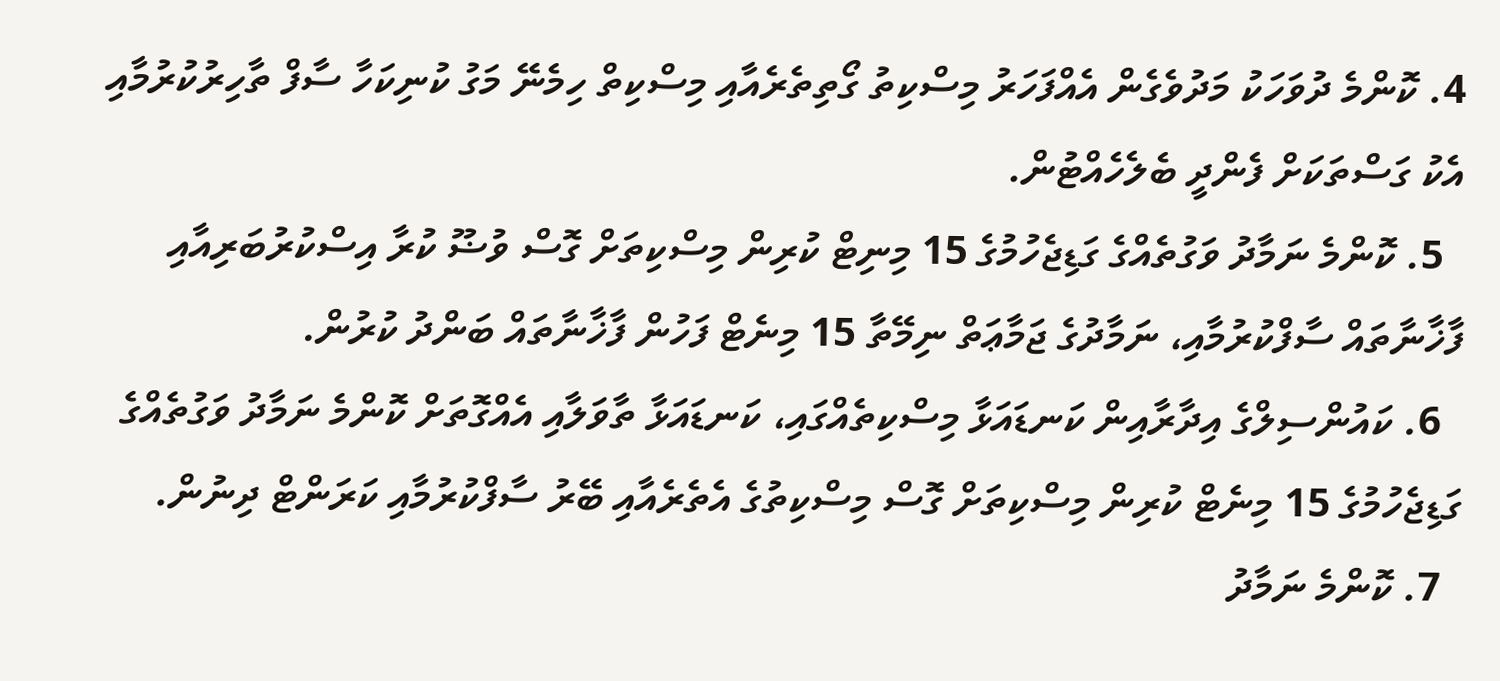4. ކޮންމެ ދުވަހަކު މަދުވެގެން އެއްފަހަރު މިސްކިތު ގޯތިތެރެއާއި މިސްކިތް ހިމެނޭ މަގު ކުނިކަހާ ސާފް ތާހިރުކުރުމާއި އެކު ގަސްތަކަށް ފެންދީ ބެލެހެއްޓުން.
  5. ކޮންމެ ނަމާދު ވަގުތެއްގެ ގަޑިޖެހުމުގެ 15 މިނިޓް ކުރިން މިސްކިތަށް ގޮސް ވުޟޫ ކުރާ އިސްކުރުބަރިއާއި ފާޚާނާތައް ސާފްކުރުމާއި، ނަމާދުގެ ޖަމާޢަތް ނިމޭތާ 15 މިނެޓް ފަހުން ފާޚާނާތައް ބަންދު ކުރުން.
  6. ކައުންސިލްގެ އިދާރާއިން ކަނޑައަޅާ މިސްކިތެއްގައި، ކަނޑައަޅާ ތާވަލާއި އެއްގޮތަށް ކޮންމެ ނަމާދު ވަގުތެއްގެ ގަޑިޖެހުމުގެ 15 މިނެޓް ކުރިން މިސްކިތަށް ގޮސް މިސްކިތުގެ އެތެރެއާއި ބޭރު ސާފްކުރުމާއި ކަރަންޓް ދިނުން.
  7. ކޮންމެ ނަމާދު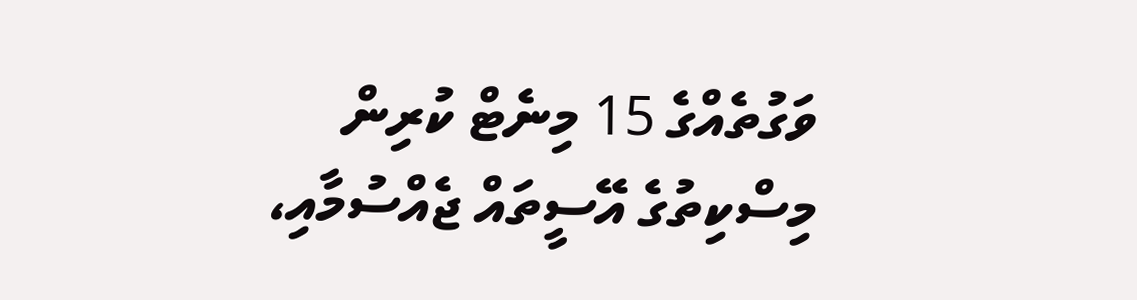ވަގުތެއްގެ 15 މިނެޓް ކުރިން މިސްކިތުގެ އޭސީތައް ޖެއްސުމާއި،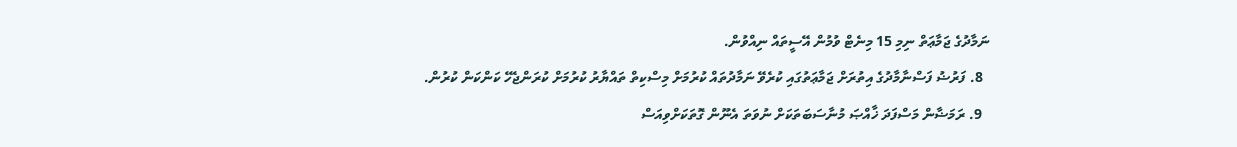ނަމާދުގެ ޖަމާޢަތް ނިމި 15 މިނެޓް ވުމުން އޭސީތައް ނިއްވުން.
  8. ފަރުޟު ފަސްނާމާދުގެ އިތުރަށް ޖަމާޢަތުގައި ކުރެވޭ ނަމާދުތައް ކުރުމަށް މިސްކިތް ތައްޔާރު ކުރުމަށް ކުރަންޖެހޭ ކަންކަން ކުރުން.
  9. ރަމަޟާން މަސްފަދަ ޚާއްޞަ މުނާސަބަތަކަށް ނުވަތަ އެނޫން ގޮތަކަށްވިއަސް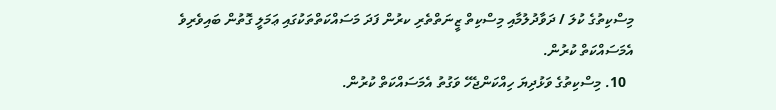މިސްކިތުގެ ކުލަ / ދަވާދުލުމާއި މިސްކިތް ޒީނަތްތެރި ކރުން ފަދަ މަސައްކަތްތަކުގައި ޢަމަލީ ގޮތުން ބައިވެރިވެ އެމަސައްކަތް ކުރުން.
  10. މިސްކިތުގެ ވަޅުދިޔަ ހިއްކަންޖެހޭ ވަގުތު އެމަސައްކަތް ކުރުން.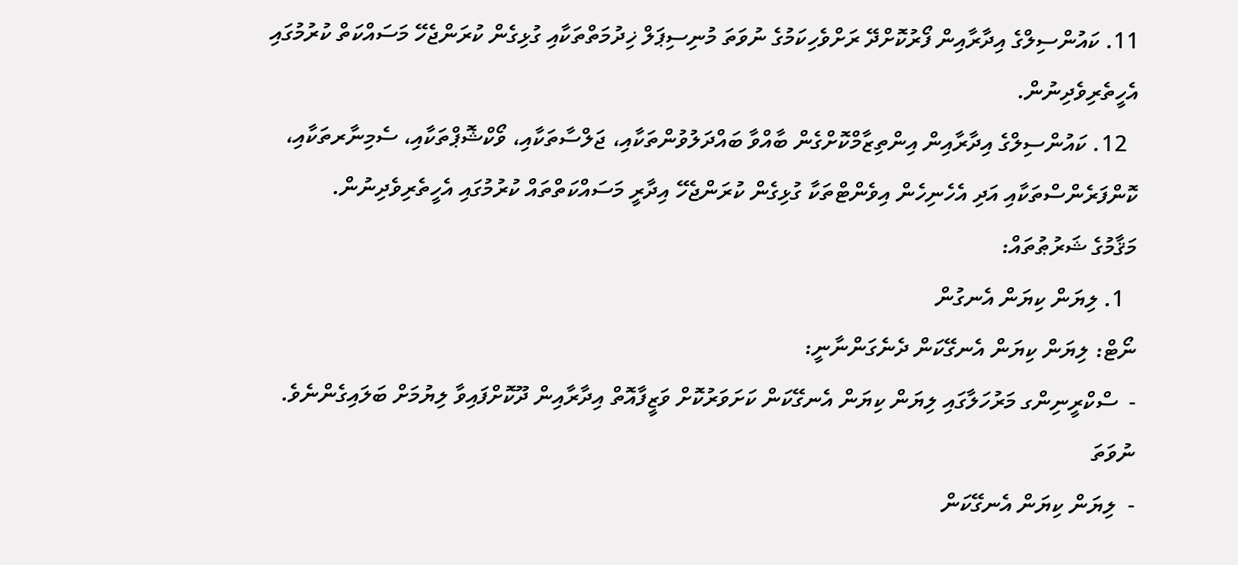11. ކައުންސިލްގެ އިދާރާއިން ފޯރުކޮށްދޭ ރަށްވެހިކަމުގެ ނުވަތަ މުނިސިޕަލް ޚިދުމަތްތަކާއި ގުޅިގެން ކުރަންޖެހޭ މަސައްކަތް ކުރުމުގައި އެހީތެރިވެދިނުން.
  12. ކައުންސިލްގެ އިދާރާއިން އިންތިޒާމްކޮށްގެން ބާއްވާ ބައްދަލުވުންތަކާއި، ޖަލްސާތަކާއި، ވޯކްޝޮޕްތަކާއި، ސެމިނާރތަކާއި، ކޮންފަރެންސްތަކާއި އަދި އެހެނިހެން އިވެންޓްތަކާ ގުޅިގެން ކުރަންޖެހޭ އިދާރީ މަސައްކަތްތައް ކުރުމުގައި އެހީތެރިވެދިނުން.
މަޤާމުގެ ޝަރުޠުތައް:
  1. ލިޔަން ކިޔަން އެނގުން
ނޯޓް: ލިޔަން ކިޔަން އެނގޭކަން ދެނެގަންނާނީ:
-  ސްކްރީނިންގ މަރުހަލާގައި ލިޔަން ކިޔަން އެނގޭކަން ކަށަވަރުކޮށް ވަޒީފާއޮތް އިދާރާއިން ދޫކޮށްފައިވާ ލިޔުމަށް ބަލައިގެންނެވެ. ނުވަތަ
-  ލިޔަން ކިޔަން އެނގޭކަން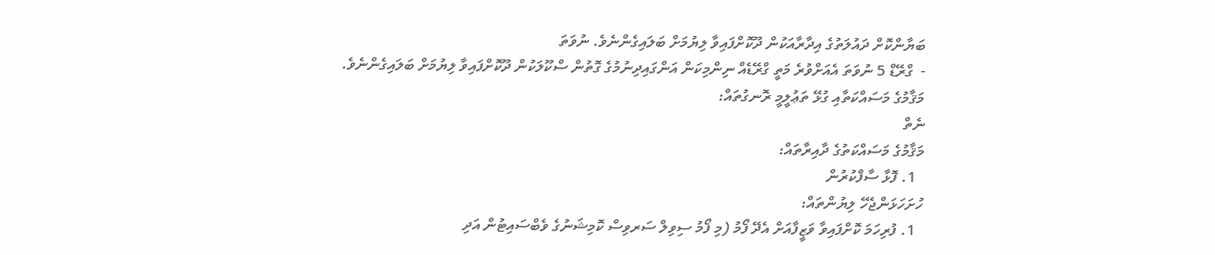ބަޔާންކޮށް ދައުލަތުގެ އިދާރާއަކުން ދޫކޮށްފައިވާ ލިޔުމަށް ބަލައިގެންނެވެ. ނުވަތަ
-  ގްރޭޑް 5 ނުވަތަ އެއަށްވުރެ މަތީ ގްރޭޑެއް ނިންމިކަން އަންގައިދިނުމުގެ ގޮތުން ސްކޫލަކުން ދޫކޮށްފައިވާ ލިޔުމަށް ބަލައިގެންނެވެ.
މަޤާމުގެ މަސައްކަތާއި ގުޅޭ ތަޢުލީމީ ރޮނގުތައް:
ނެތް
މަޤާމުގެ މަސައްކަތުގެ ދާއިރާތައް:
  1. ފޮޅާ ސާފްކުރުން
ހުށަހަޅަންޖެހޭ ލިޔުންތައް:
  1. ފުރިހަމަ ކޮށްފައިވާ ވަޒީފާއަށް އެދޭ ފޯމު (މި ފޯމު ސިވިލް ސަރވިސް ކޮމިޝަނުގެ ވެބްސައިޓުން އަދި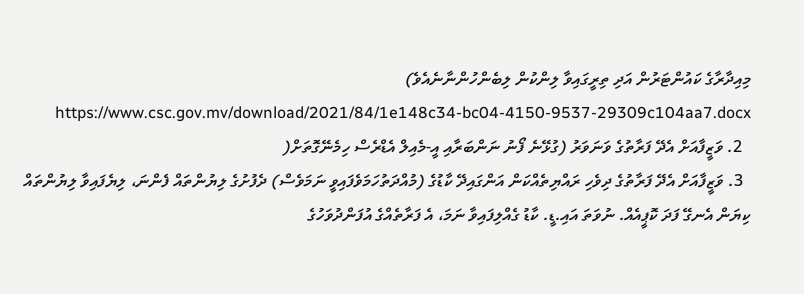މިއިދާރާގެ ކައުންޓަރުން އަދި ތިރީގައިވާ ލިންކުން ލިބެންހުންނާނެއެވެ)   https://www.csc.gov.mv/download/2021/84/1e148c34-bc04-4150-9537-29309c104aa7.docx
  2. ވަޒީފާއަށް އެދޭ ފަރާތުގެ ވަނަވަރު (ގުޅޭނެ ފޯނު ނަންބަރާއި އީ-މެއިލް އެޑްރެސް ހިމެނޭގޮތަށް(
  3. ވަޒީފާއަށް އެދޭ ފަރާތުގެ ދިވެހި ރައްޔިތެއްކަން އަންގައިދޭ ކާޑުގެ (މުއްދަތުހަމަވެފައިވީ ނަމަވެސް) ދެފުށުގެ ލިޔުންތައް ފެންނަ، ލިޔެފައިވާ ލިޔުންތައް ކިޔަން އެނގޭ ފަދަ ކޮޕީއެއް. ނުވަތަ އައި.ޑީ. ކާޑު ގެއްލިފައިވާ ނަމަ، އެ ފަރާތެއްގެ އުފަންދުވަހުގެ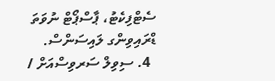ސެޓްފިކެޓު، ޕާސްޕޯޓް ނުވަތަ ޑްރައިވިންގ ލައިސަންސް.
  4. ސިވިލް ސަރވިސްއަށް /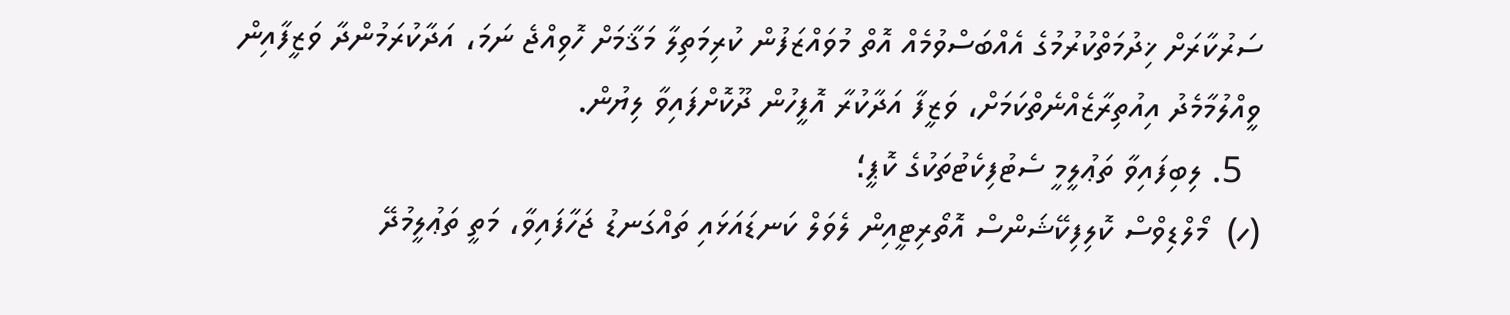ސަރުކާރަށް ޚިދުމަތްކުރުމުގެ އެއްބަސްވުމެއް އޮތް މުވައްޒަފުން ކުރިމަތިލާ މަޤާމަށް ހޮވިއްޖެ ނަމަ، އަދާކުރަމުންދާ ވަޒީފާއިން ވީއްލުމާމެދު އިއުތިރާޒެއްނެތްކަމަށް، ވަޒީފާ އަދާކުރާ އޮފީހުން ދޫކޮށްފައިވާ ލިޔުން.
  5. ލިބިފައިވާ ތަޢުލީމީ ސެޓުފިކެޓުތަކުގެ ކޮޕީ؛
(ހ)  މޯލްޑިވްސް ކޮލިފިކޭޝަންސް އޮތޯރިޓީއިން ލެވަލް ކަނޑައަޅައި ތައްގަނޑު ޖަހާފައިވާ، މަތީ ތަޢުލީމުދޭ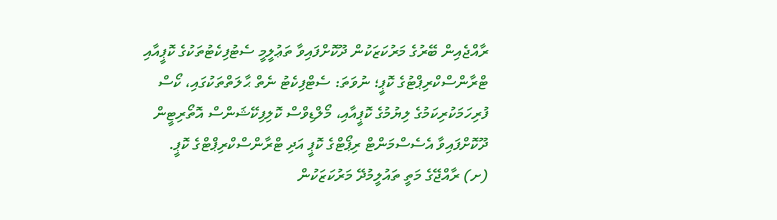ރާއްޖެއިން ބޭރުގެ މަރުކަޒަކުން ދޫކޮށްފައިވާ ތަޢުލީމީ ސެޓުފިކެޓުތަކުގެ ކޮޕީއާއި ޓްރާންސްކްރިޕްޓުގެ ކޮޕީ؛ ނުވަތަ: ސެޓްފިކެޓު ނެތް ޙާލަތްތަކުގައި، ކޯސް ފުރިހަމަކުރިކަމުގެ ލިޔުމުގެ ކޮޕީއާއި، މޯލްޑިވްސް ކޮލިފިކޭޝަންސް އޮތޯރިޓީން ދޫކޮށްފައިވާ އެސެސްމަންޓް ރިޕޯޓްގެ ކޮޕީ އަދި ޓްރާންސްކްރިޕްޓްގެ ކޮޕީ.
(ށ) ރާއްޖޭގެ މަތީ ތައުލީމުދޭ މަރުކަޒަކުން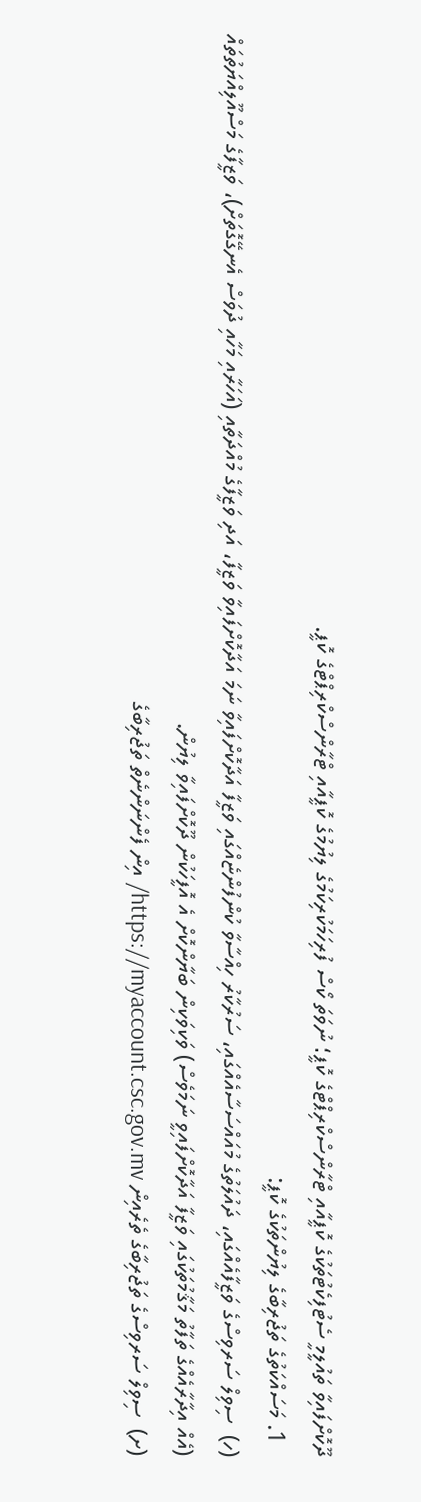ދޫކޮށްފައިވާ ތައުލީމީ ސެޓުފިކެޓުތަކުގެ ކޮޕީއާއި ޓްރާންސްކްރިޕްޓްގެ ކޮޕީ؛ ނުވަތަ ކޯސް ފުރިހަމަކުރިކަމުގެ ލިޔުމުގެ ކޮޕީއާއި ޓްރާންސްކްރިޕްޓްގެ ކޮޕީ.
  1. މަސައްކަތުގެ ތަޖުރިބާގެ ލިޔުންތަކުގެ ކޮޕީ:
(ހ)  ސިވިލް ސަރވިސްގެ ވަޒީފާއެއްގައި، ދައުލަތުގެ މުއައްސަސާއެއްގައި، ސަރުކާރު ހިއްސާވާ ކުންފުންޏެއްގައި ވަޒީފާ އަދާކޮށްފައިވާ ނަމަ އަދާކޮށްފައިވާ ވަޒީފާ، އަދި ވަޒީފާގެ މުއްދަތާއި (އަހަރާއި މަހާއި ދުވަސް އެނގޭގޮތަށް)، ވަޒީފާގެ މަސްއޫލިއްޔަތުތައް (އެއް އިދާރާއެއްގެ ތަފާތު މަޤާމުތަކުގައި ވަޒީފާ އަދާކޮށްފައިވީ ނަމަވެސް) ވަކިވަކިން ބަޔާންކޮށް އެ އޮފީހަކުން ދޫކޮށްފައިވާ ލިޔުން.
(ށ)  ސިވިލް ސަރވިސްގެ ތަޖުރިބާގެ ތެރެއިން https://myaccount.csc.gov.mv/ އިން ފެންނަންނެތް ތަޖުރިބާގެ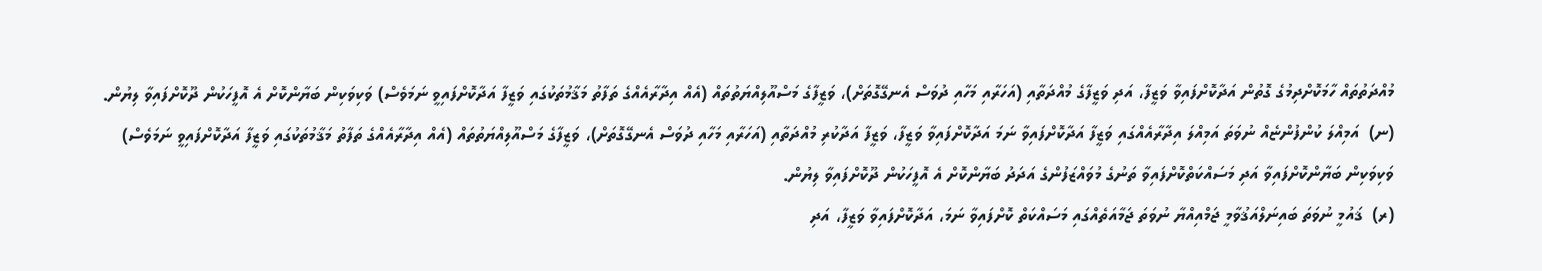މުއްދަތުތައް ހާމަކޮށްދިމުގެ ގޮތުން އަދާކޮށްފައިވާ ވަޒީފާ، އަދި ވަޒީފާގެ މުއްދަތާއި (އަހަރާއި މަހާއި ދުވަސް އެނގޭގޮތަށް)، ވަޒީފާގެ މަސްއޫލިއްޔަތުތައް (އެއް އިދާރާއެއްގެ ތަފާތު މަޤާމުތަކުގައި ވަޒީފާ އަދާކޮށްފައިވީ ނަމަވެސް) ވަކިވަކިން ބަޔާންކޮށް އެ އޮފީހަކުން ދޫކޮށްފައިވާ ލިޔުން.
(ނ)  އަމިއްލަ ކުންފުންޏެއް ނުވަތަ އަމިއްލަ އިދާރާއެއްގައި ވަޒީފާ އަދާކޮށްފައިވާ ނަމަ އަދާކޮށްފައިވާ ވަޒީފާ، ވަޒީފާ އަދާކުރި މުއްދަތާއި (އަހަރާއި މަހާއި ދުވަސް އެނގޭގޮތަށް)، ވަޒީފާގެ މަސްއޫލިއްޔަތުތައް (އެއް އިދާރާއެއްގެ ތަފާތު މަޤާމުތަކުގައި ވަޒީފާ އަދާކޮށްފައިވީ ނަމަވެސް) ވަކިވަކިން ބަޔާންކޮށްފައިވާ އަދި މަސައްކަތްކޮށްފައިވާ ތަނުގެ މުވައްޒަފުންގެ އަދަދު ބަޔާންކޮށް އެ އޮފީހަކުން ދޫކޮށްފައިވާ ލިޔުން.
(ރ)  ޤައުމީ ނުވަތަ ބައިނަލްއަޤުވާމީ ޖަމްއިއްޔާ ނުވަތަ ޖަމާއަތެއްގައި މަސައްކަތް ކޮށްފައިވާ ނަމަ، އަދާކޮށްފައިވާ ވަޒީފާ، އަދި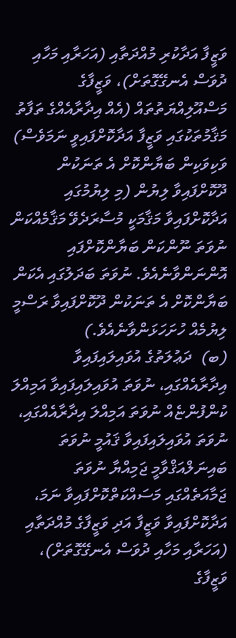ވަޒީފާ އަދާކުރި މުއްދަތާއި (އަހަރާއި މަހާއި ދުވަސް އެނގޭގޮތަށް)، ވަޒީފާގެ މަސްއޫލިއްޔަތުތައް (އެއް އިދާރާއެއްގެ ތަފާތު މަޤާމުތަކުގައި ވަޒީފާ އަދާކޮށްފައިވީ ނަމަވެސް) ވަކިވަކިން ބަޔާންކޮށް އެ ތަނަކުން ދޫކޮށްފައިވާ ލިޔުން (މި ލިޔުމުގައި އަދާކޮށްފައިވާ މަޤާމަކީ މުސާރަދެވޭ މަޤާމެއްކަން ނުވަތަ ނޫންކަން ބަޔާންކޮށްފައި އޮންނަންވާނެއެވެ. ނުވަތަ ބަދަލުގައި އެކަން ބަޔާންކޮށް އެ ތަނަކުން ދޫކޮށްފައިވާ ރަސްމީ ލިޔުމެއް ހުށަހަޅަންވާނެއެވެ.)
(ބ)  ދަޢުލަތުގެ އުވައިލައިފައިވާ އިދާރާއެއްގައި، ނުވަތަ އުވައިލައިފައިވާ އަމިއްލަ ކުންފުންޏެއް ނުވަތަ އަމިއްލަ އިދާރާއެއްގައި، ނުވަތަ އުވައިލައިފައިވާ ޤައުމީ ނުވަތަ ބައިނަލްއަޤްވާމީ ޖަމިއްޔާ ނުވަތަ ޖަމާއަތެއްގައި މަސައްކަތްކޮށްފައިވާ ނަމަ، އަދާކޮށްފައިވާ ވަޒީފާ އަދި ވަޒީފާގެ މުއްދަތާއި (އަހަރާއި މަހާއި ދުވަސް އެނގޭގޮތަށް)، ވަޒީފާގެ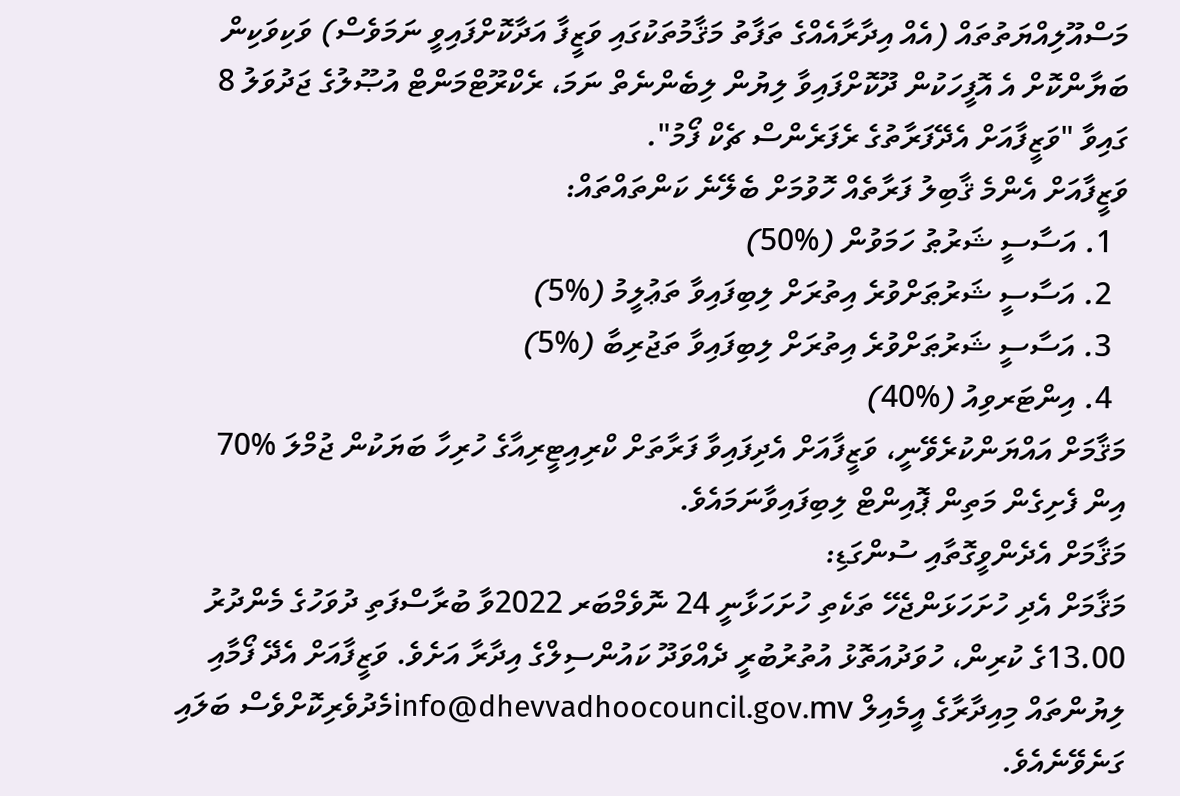މަސްއޫލިއްޔަތުތައް (އެއް އިދާރާއެއްގެ ތަފާތު މަޤާމުތަކުގައި ވަޒީފާ އަދާކޮށްފައިވީ ނަމަވެސް) ވަކިވަކިން ބަޔާންކޮށް އެ އޮފީހަކުން ދޫކޮށްފައިވާ ލިޔުން ލިބެންނެތް ނަމަ، ރެކްރޫޓްމަންޓް އުޞޫލުގެ ޖަދުވަލު 8 ގައިވާ "ވަޒީފާއަށް އެދޭފަރާތުގެ ރެފަރެންސް ޗެކް ފޯމު".
ވަޒީފާއަށް އެންމެ ޤާބިލު ފަރާތެއް ހޮވުމަށް ބެލޭނެ ކަންތައްތައް:
  1. އަސާސީ ޝަރުޠު ހަމަވުން (%50)
  2. އަސާސީ ޝަރުޠަށްވުރެ އިތުރަށް ލިބިފައިވާ ތަޢުލީމު (%5)
  3. އަސާސީ ޝަރުޠަށްވުރެ އިތުރަށް ލިބިފައިވާ ތަޖުރިބާ (%5)
  4. އިންޓަރވިއު (%40)
މަޤާމަށް އައްޔަންކުރެވޭނީ، ވަޒީފާއަށް އެދިފައިވާ ފަރާތަށް ކްރިއިޓީރިއާގެ ހުރިހާ ބަޔަކުން ޖުމްލަ %70 އިން ފެށިގެން މަތިން ޕޮއިންޓް ލިބިފައިވާނަމައެވެ.
މަޤާމަށް އެދެންވީގޮތާއި ސުންގަޑި:
މަޤާމަށް އެދި ހުށަހަޅަންޖެހޭ ތަކެތި ހުށަހަޅާނީ 24 ނޮވެމްބަރ 2022ވާ ބުރާސްފަތި ދުވަހުގެ މެންދުރު 13.00ގެ ކުރިން، ހުވަދުއަތޮޅު އުތުރުބުރީ ދެއްވަދޫ ކައުންސިލްގެ އިދާރާ އަށެވެ. ވަޒީފާއަށް އެދޭ ފޯމާއި ލިޔުންތައް މިއިދާރާގެ އީމެއިލް info@dhevvadhoocouncil.gov.mvމެދުވެރިކޮށްވެސް ބަލައި ގަނެވޭނެއެވެ.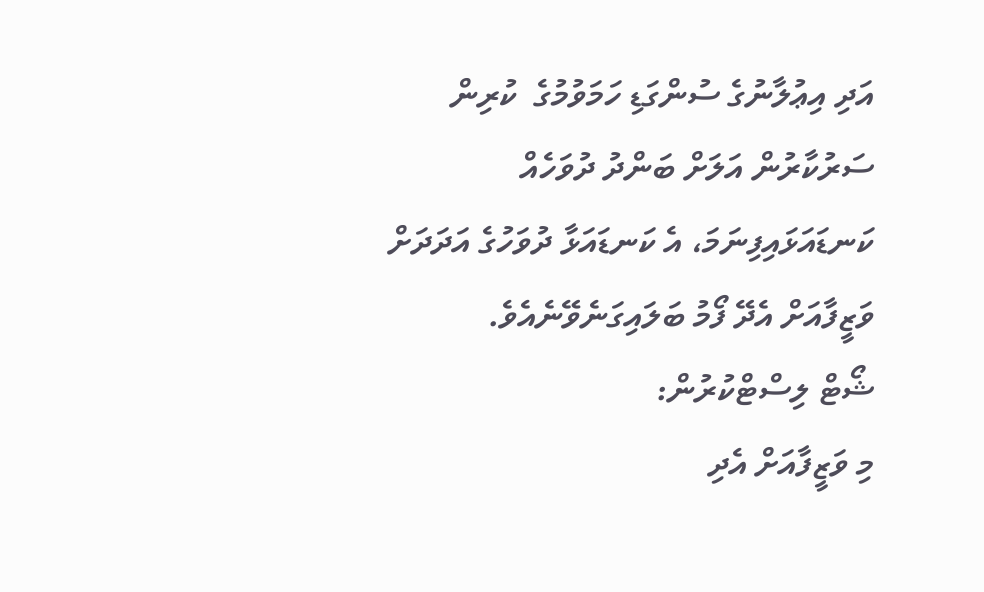އަދި އިޢުލާނުގެ ސުންގަޑި ހަމަވުމުގެ  ކުރިން ސަރުކާރުން އަލަށް ބަންދު ދުވަހެއް ކަނޑައަޅައިފިނަމަ، އެ ކަނޑައަޅާ ދުވަހުގެ އަދަދަށް ވަޒީފާއަށް އެދޭ ފޯމު ބަލައިގަނެވޭނެއެވެ.
ޝޯޓް ލިސްޓްކުރުން:
މި ވަޒީފާއަށް އެދި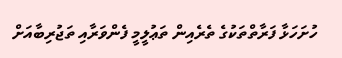ހުށަހަޅާ ފަރާތްތަކުގެ ތެރެއިން ތަޢުލީމީ ފެންވަރާއި ތަޖުރިބާއަށް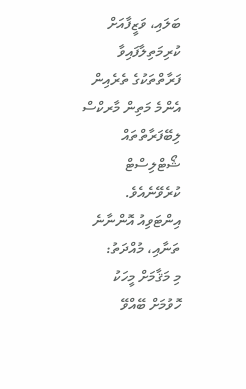ބަލައި، ވަޒީފާއަށް ކުރިމަތިލާފައިވާ ފަރާތްތަކުގެ ތެރެއިން އެންމެ މަތިން މާރކްސް ލިބޭފަރާތްތައް ޝޯޓްލިސްޓް ކުރެވޭނެއެވެ.
އިންޓަވިއު އޮންނާނެ ތަނާއި، މުއްދަތު:
މި މަޤާމަށް މީހަކު ހޮވުމަށް ބޭއްވޭ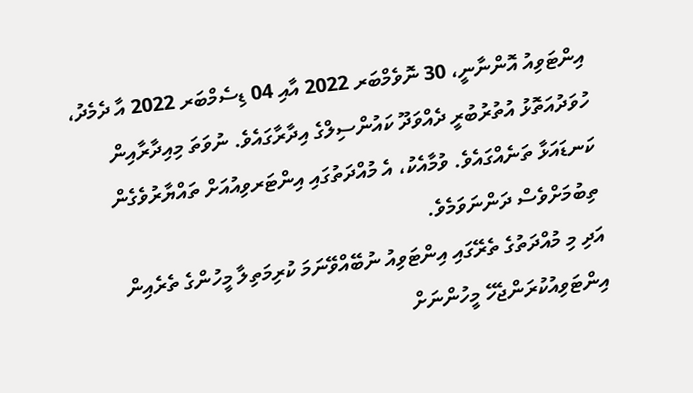އިންޓަވިއު އޮންނާނީ، 30 ނޮވެމްބަރ 2022 އާއި 04 ޑިސެމްބަރ 2022 އާ ދެމެދު، ހުވަދުއަތޮޅު އުތުރުބުރީ ދެއްވަދޫ ކައުންސިލްގެ އިދާރާގައެވެ. ނުވަތަ މިއިދާރާއިން ކަނޑައަޅާ ތަނެއްގައެވެ. ވުމާއެކު، އެ މުއްދަތުގައި އިންޓަރވިއުއަށް ތައްޔާރުވެގެން ތިބުމަށްވެސް ދަންނަވަމެވެ.
އަދި މި މުއްދަތުގެ ތެރޭގައި އިންޓަވިއު ނުބޭއްވޭނަމަ ކުރިމަތިލާ މީހުންގެ ތެރެއިން އިންޓަވިއުކުރަންޖެހޭ މީހުންނަށް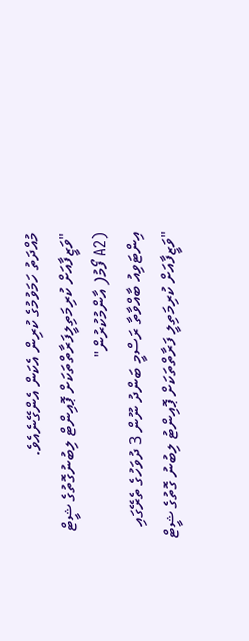މުއްދަތު ހަމަވުމުގެ ކުރިން އެކަން އެންގޭނެއެވެ.
"ވަޒީފާއަށް ކުރިމަތިލީފަރާތްތަކަށް ޕޮއިންޓް ލިބުނުގޮތުގެ ޝީޓް (A2 ފޯމު( އާންމުކުރުން"
އިންޓަވިއު ބާއްވާތާ ރަސްމީ ބަންދު ނޫން 3 ދުވަހުގެ ތެރޭގައި "ވަޒީފާއަށް ކުރިމަތިލީ ފަރާތްތަކަށް ޕޮއިންޓު ލިބުނު ގޮތުގެ ޝީޓް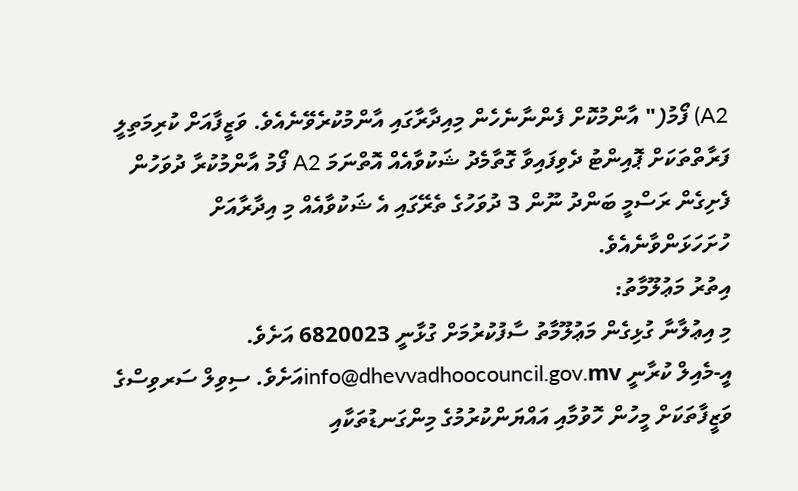A2) ފޯމު(" އާންމުކޮށް ފެންނާނެހެން މިއިދާރާގައި އާންމުކުރެވޭނެއެވެ. ވަޒީފާއަށް ކުރިމަތިލީ ފަރާތްތަކަށް ޕޮއިންޓު ދެވިފައިވާ ގޮތާމެދު ޝަކުވާއެއް އޮތްނަމަ A2 ފޯމު އާންމުކުރާ ދުވަހުން ފެށިގެން ރަސްމީ ބަންދު ނޫން 3 ދުވަހުގެ ތެރޭގައި އެ ޝަކުވާއެއް މި އިދާރާއަށް ހުށަހަޅަންވާނެއެވެ.
އިތުރު މަޢުލޫމާތު:
މި އިޢުލާނާ ގުޅިގެން މަޢުލޫމާތު ސާފުކުރުމަށް ގުޅާނީ 6820023 އަށެވެ.
އީ-މެއިލް ކުރާނީ info@dhevvadhoocouncil.gov.mvއަށެވެ. ސިވިލް ސަރވިސްގެ ވަޒީފާތަކަށް މީހުން ހޮވުމާއި އައްޔަންކުރުމުގެ މިންގަނޑުތަކާއި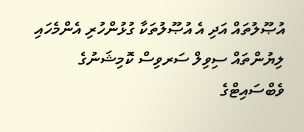އުޞޫލުތައް އަދި އެ އުޞޫލުތަކާ ގުޅުންހުރި އެންމެހައި ލިޔުންތައް ސިވިލް ސަރވިސް ކޮމިޝަނުގެ ވެބްސައިޓްގެ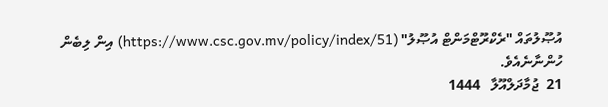އުޞޫލުތައް "ރެކްރޫޓްމަންޓް އުޞޫލު" (https://www.csc.gov.mv/policy/index/51) އިން ލިބެން ހުންނާނެއެވެ.
21  ޖުމާދަލްއޫލާ   1444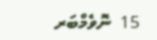15  ނޮވެމްބަރ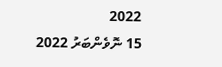2022
15 ނޮވެންބަރު 2022